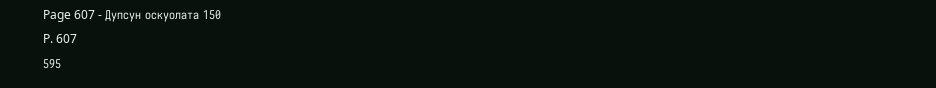Page 607 - Дупсун оскуолата 150
P. 607
595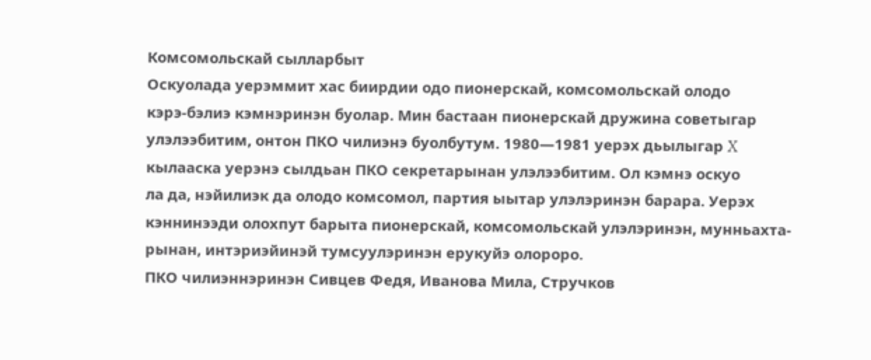Комсомольскай сылларбыт
Оскуолада уерэммит хас биирдии одо пионерскай, комсомольскай олодо
кэрэ-бэлиэ кэмнэринэн буолар. Мин бастаан пионерскай дружина советыгар
улэлээбитим, онтон ПКО чилиэнэ буолбутум. 1980—1981 уерэх дьылыгар X
кылааска уерэнэ сылдьан ПКО секретарынан улэлээбитим. Ол кэмнэ оскуо
ла да, нэйилиэк да олодо комсомол, партия ыытар улэлэринэн барара. Уерэх
кэннинээди олохпут барыта пионерскай, комсомольскай улэлэринэн, мунньахта-
рынан, интэриэйинэй тумсуулэринэн ерукуйэ олороро.
ПКО чилиэннэринэн Сивцев Федя, Иванова Мила, Стручков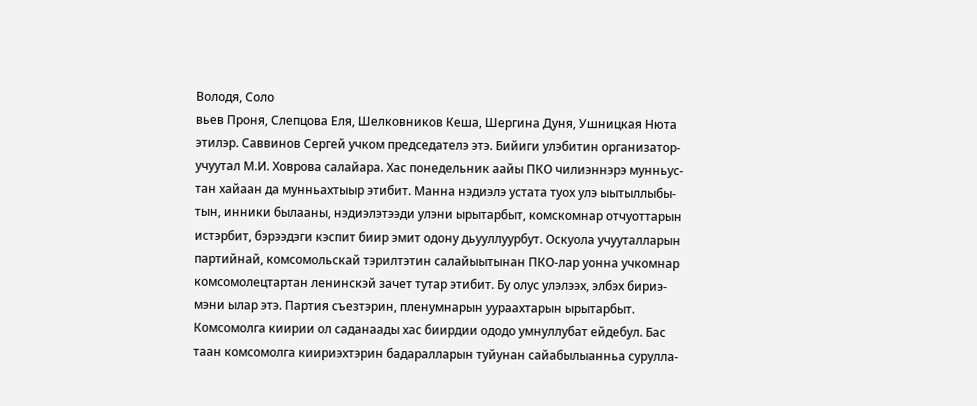Володя, Соло
вьев Проня, Слепцова Еля, Шелковников Кеша, Шергина Дуня, Ушницкая Нюта
этилэр. Саввинов Сергей учком председателэ этэ. Бийиги улэбитин организатор-
учуутал М.И. Ховрова салайара. Хас понедельник аайы ПКО чилиэннэрэ мунньус-
тан хайаан да мунньахтыыр этибит. Манна нэдиэлэ устата туох улэ ыытыллыбы-
тын, инники былааны, нэдиэлэтээди улэни ырытарбыт, комскомнар отчуоттарын
истэрбит, бэрээдэги кэспит биир эмит одону дьууллуурбут. Оскуола учууталларын
партийнай, комсомольскай тэрилтэтин салайыытынан ПКО-лар уонна учкомнар
комсомолецтартан ленинскэй зачет тутар этибит. Бу олус улэлээх, элбэх бириэ-
мэни ылар этэ. Партия съезтэрин, пленумнарын уураахтарын ырытарбыт.
Комсомолга киирии ол саданаады хас биирдии ододо умнуллубат ейдебул. Бас
таан комсомолга киириэхтэрин бадаралларын туйунан сайабылыанньа сурулла-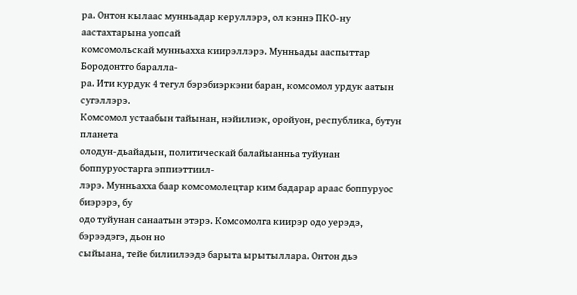ра. Онтон кылаас мунньадар керуллэрэ, ол кэннэ ПКО-ну аастахтарына уопсай
комсомольскай мунньахха киирэллэрэ. Мунньады ааспыттар Бородонтго баралла-
ра. Ити курдук 4 тегул бэрэбиэркэни баран, комсомол урдук аатын сугэллэрэ.
Комсомол устаабын тайынан, нэйилиэк, оройуон, республика, бутун планета
олодун-дьайадын, политическай балайыанньа туйунан боппуруостарга эппиэттиил-
лэрэ. Мунньахха баар комсомолецтар ким бадарар араас боппуруос биэрэрэ, бу
одо туйунан санаатын этэрэ. Комсомолга киирэр одо уерэдэ, бэрээдэгэ, дьон но
сыйыана, тейе билиилээдэ барыта ырытыллара. Онтон дьэ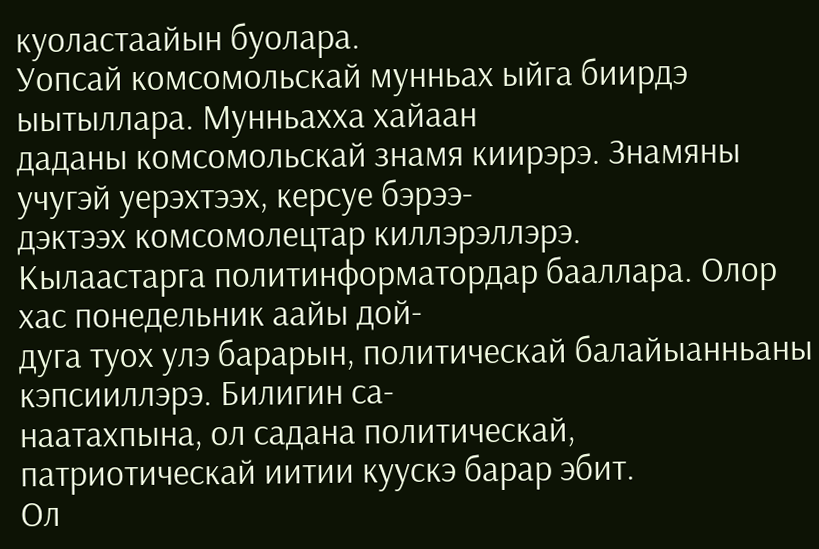куоластаайын буолара.
Уопсай комсомольскай мунньах ыйга биирдэ ыытыллара. Мунньахха хайаан
даданы комсомольскай знамя киирэрэ. Знамяны учугэй уерэхтээх, керсуе бэрээ-
дэктээх комсомолецтар киллэрэллэрэ.
Кылаастарга политинформатордар бааллара. Олор хас понедельник аайы дой-
дуга туох улэ барарын, политическай балайыанньаны кэпсииллэрэ. Билигин са-
наатахпына, ол садана политическай, патриотическай иитии куускэ барар эбит.
Ол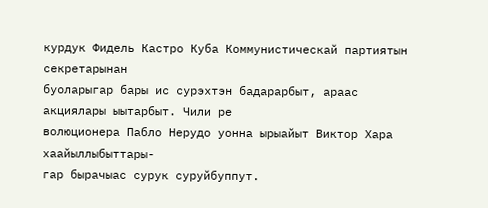курдук Фидель Кастро Куба Коммунистическай партиятын секретарынан
буоларыгар бары ис сурэхтэн бадарарбыт, араас акциялары ыытарбыт. Чили ре
волюционера Пабло Нерудо уонна ырыайыт Виктор Хара хаайыллыбыттары-
гар бырачыас сурук суруйбуппут.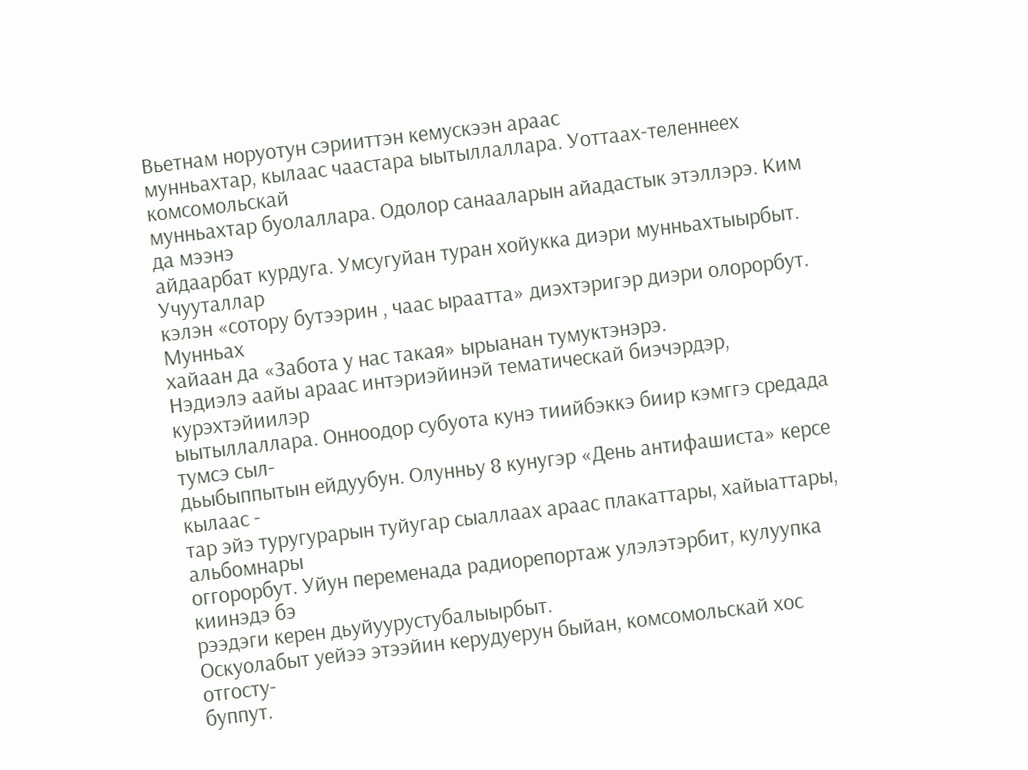Вьетнам норуотун сэрииттэн кемускээн араас
мунньахтар, кылаас чаастара ыытыллаллара. Уоттаах-теленнеех комсомольскай
мунньахтар буолаллара. Одолор санааларын айадастык этэллэрэ. Ким да мээнэ
айдаарбат курдуга. Умсугуйан туран хойукка диэри мунньахтыырбыт. Учууталлар
кэлэн «сотору бутээрин , чаас ыраатта» диэхтэригэр диэри олорорбут. Мунньах
хайаан да «Забота у нас такая» ырыанан тумуктэнэрэ.
Нэдиэлэ аайы араас интэриэйинэй тематическай биэчэрдэр, курэхтэйиилэр
ыытыллаллара. Онноодор субуота кунэ тиийбэккэ биир кэмггэ средада тумсэ сыл-
дьыбыппытын ейдуубун. Олунньу 8 кунугэр «День антифашиста» керсе кылаас -
тар эйэ туругурарын туйугар сыаллаах араас плакаттары, хайыаттары, альбомнары
оггорорбут. Уйун переменада радиорепортаж улэлэтэрбит, кулуупка киинэдэ бэ
рээдэги керен дьуйуурустубалыырбыт.
Оскуолабыт уейээ этээйин керудуерун быйан, комсомольскай хос отгосту-
буппут.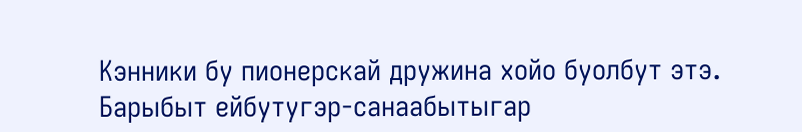Кэнники бу пионерскай дружина хойо буолбут этэ.
Барыбыт ейбутугэр-санаабытыгар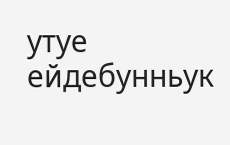утуе ейдебунньук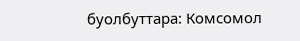буолбуттара: Комсомол